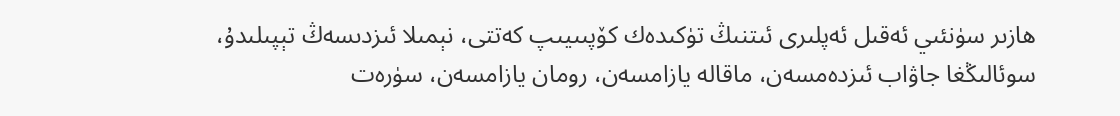ھازىر سۈنئىي ئەقىل ئەپلىرى ئىتنىڭ تۈكىدەك كۆپىىيىپ كەتتى، نېمىلا ئىزدىسەڭ تېپىلىدۇ، سوئالىڭغا جاۋاب ئىزدەمسەن، ماقالە يازامسەن، رومان يازامسەن، سۈرەت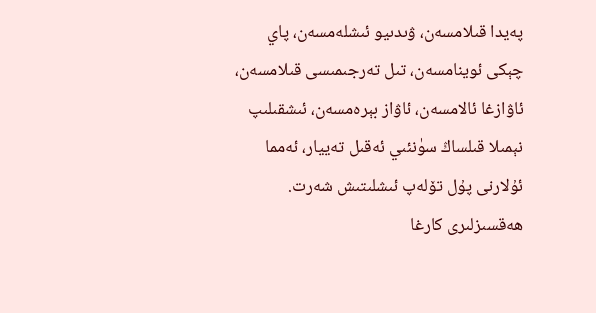پەيدا قىلامسەن، ۋىدىيو ئىشلەمسەن، پاي چېكى ئوينامسەن، تىل تەرجىمىسى قىلامسەن، ئاۋازغا ئالامسەن، ئاۋاز بېرەمسەن، ئىشقىلىپ نېمىلا قىلساڭ سۈنئىي ئەقىل تەييار، ئەمما ئۇلارنى پۇل تۆلەپ ئىشلىتىش شەرت. ھەقسىزلىرى كارغا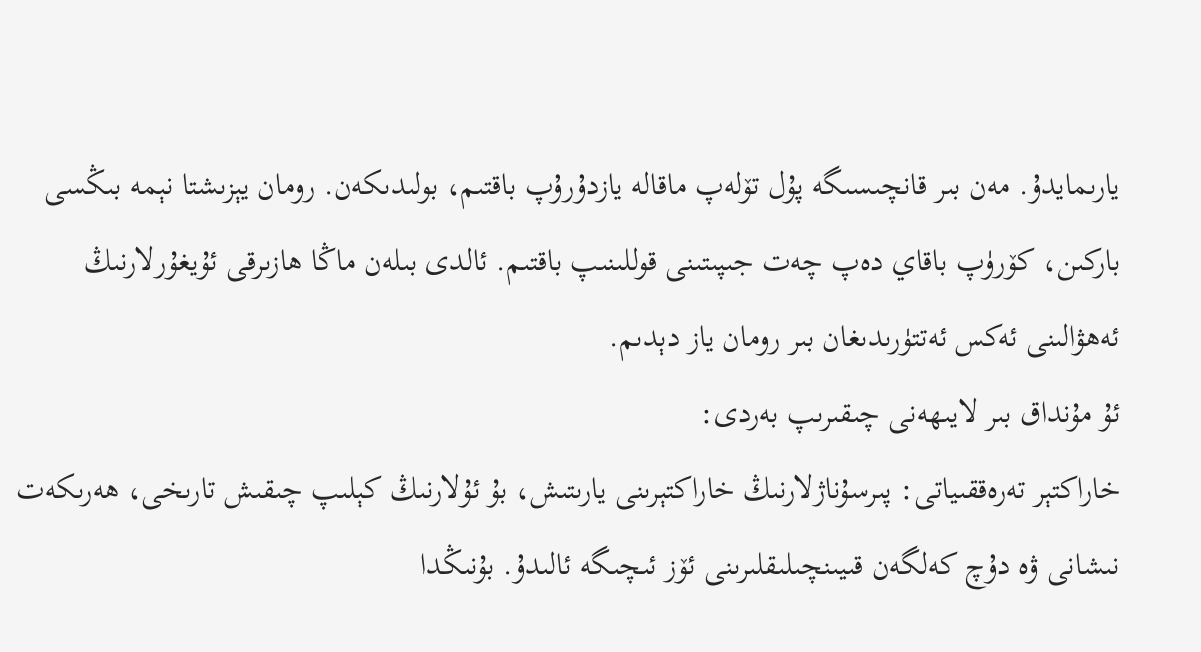يارىمايدۇ. مەن بىر قانچىسىگە پۇل تۆلەپ ماقالە يازدۇرۇپ باقتىم، بولىدىكەن. رومان يېزىشتا نېمە بىڭسى باركىن، كۆرۈپ باقاي دەپ چەت جىپىتىنى قوللىنىپ باقتىم. ئالدى بىلەن ماڭا ھازىرقى ئۇيغۇرلارنىڭ ئەھۋالىنى ئەكس ئەتتۈرىدىغان بىر رومان ياز دېدىم.
ئۇ مۇنداق بىر لايىھەنى چىقىرىپ بەردى:
خاراكتېر تەرەققىياتى: پىرسۇناژلارنىڭ خاراكتېرىنى يارىتىش، بۇ ئۇلارنىڭ كېلىپ چىقىش تارىخى، ھەرىكەت نىشانى ۋە دۇچ كەلگەن قىيىنچىلىقلىرىنى ئۆز ئىچىگە ئالىدۇ. بۇنىڭدا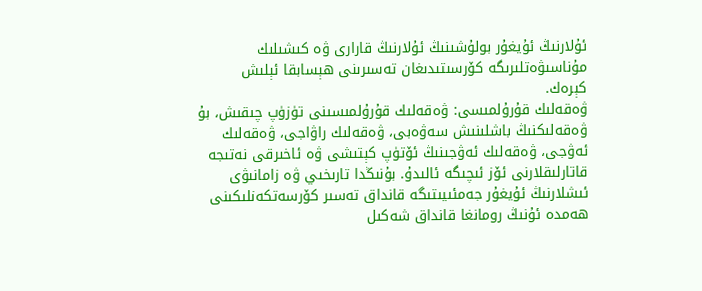ئۇلارنىڭ ئۇيغۇر بولۇشىنىڭ ئۇلارنىڭ قارارى ۋە كىشىلىك مۇناسىۋەتلىرىگە كۆرسىتىدىغان تەسىرىنى ھېسابقا ئېلىش كېرەك.
ۋەقەلىك قۇرۇلمىسى: ۋەقەلىك قۇرۇلمىسىنى تۈزۈپ چىقىش، بۇ ۋەقەلىكنىڭ باشلىنىش سەۋەبى، ۋەقەلىك راۋاجى، ۋەقەلىك ئەۋجى، ۋەقەلىك ئەۋجىنىڭ ئۆتۈپ كېتىشى ۋە ئاخىرقى نەتىجە قاتارلىقلارنى ئۆز ئىچىگە ئالىدۇ. بۇنىڭدا تارىخىي ۋە زامانىۋى ئىشلارنىڭ ئۇيغۇر جەمئىيىتىگە قانداق تەسىر كۆرسەتكەنلىكىنى ھەمدە ئۇنىڭ رومانغا قانداق شەكىل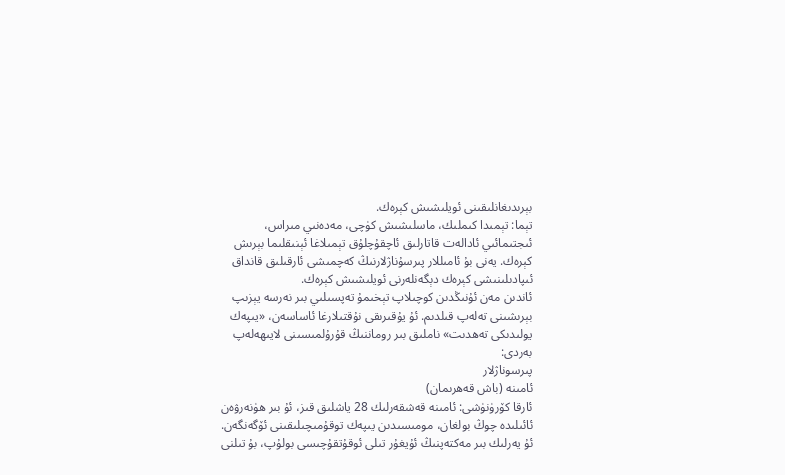بېرىدىغانلىقىنى ئويلىشىش كېرەك.
تېما: تېمىدا كىملىك، ماسلىشىش كۈچى، مەدەنىي مىراس، ئىجتىمائىي ئادالەت قاتارلىق ئاچقۇچلۇق تېمىلاغا ئېنىقلىما بېرىش كېرەك. يەنى بۇ ئامىللار پىرسۇناژلارنىڭ كەچمىشى ئارقىلىق قانداق ئىپادىلىنىشى كېرەك دېگەنلەرنى ئويلىشىش كېرەك.
ئاندىن مەن ئۇنىڭدىن كوچىلاپ تېخىمۇ تەپسىلىي بىر نەرسە يېزىپ بېرىشىنى تەلەپ قىلدىم. ئۇ يۇقىرىقى نۇقتىلارغا ئاساسەن، «يىپەك يولىدىكى تەھدىت» ناملىق بىر روماننىڭ قۇرۇلمىسىنى لايىھەلەپ بەردى:
پىرسوناژلار
ئامىنە (باش قەھرىمان)
ئارقا كۆرۈنۈشى: ئامىنە قەشقەرلىك 28 ياشلىق قىز، ئۇ بىر ھۈنەرۋەن ئائىلىدە چوڭ بولغان، مومىسىدىن يىپەك توقۇمىچىلىقىنى ئۆگەنگەن. ئۇ يەرلىك بىر مەكتەپنىڭ ئۇيغۇر تىلى ئوقۇتقۇچىسى بولۇپ، بۇ تىلنى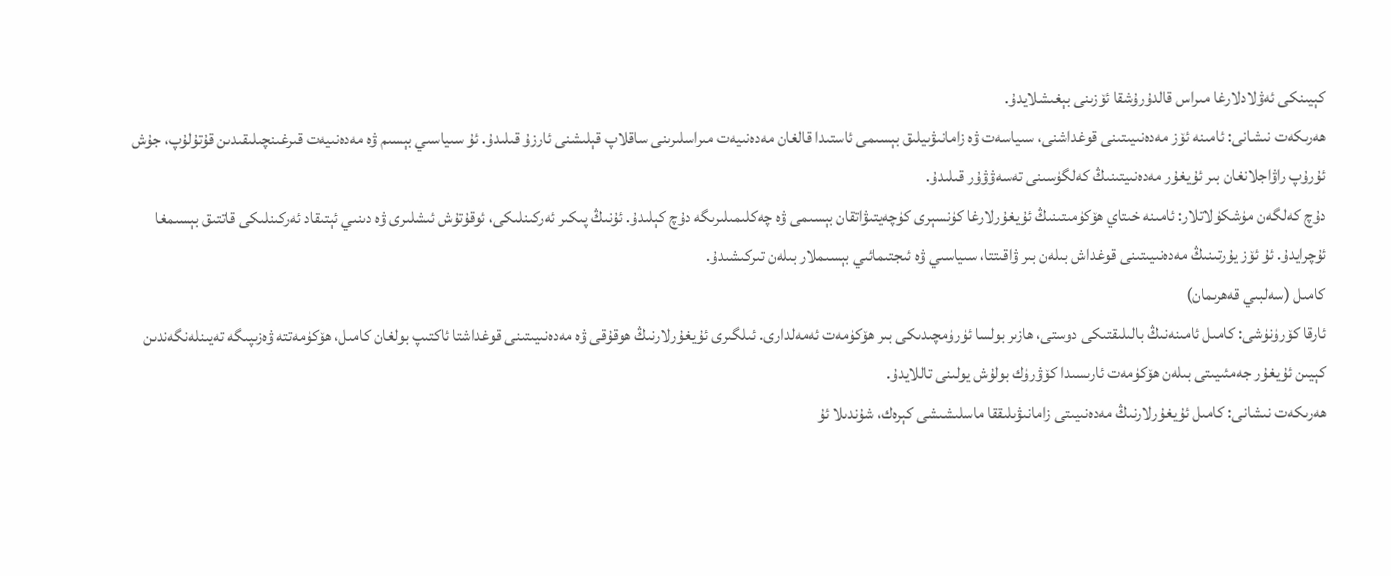كېيىنكى ئەۋلادلارغا مىراس قالدۇرۇشقا ئۆزىنى بېغىشلايدۇ.
ھەرىكەت نىشانى: ئامىنە ئۆز مەدەنىيىتىنى قوغداشنى، سىياسەت ۋە زامانىۋىيلىق بېسىمى ئاستىدا قالغان مەدەنىيەت مىراسلىرىنى ساقلاپ قېلىشنى ئارزۇ قىلىدۇ. ئۇ سىياسىي بېسىم ۋە مەدەنىيەت قىرغىنچىلىقىدىن قۇتۇلۇپ، جۇش ئۇرۇپ راۋاجلانغان بىر ئۇيغۇر مەدەنىيتىنىڭ كەلگۈسىنى تەسەۋۋۇر قىلىدۇ.
دۇچ كەلگەن مۈشكۈلاتلار: ئامىنە خىتاي ھۆكۈمىتىنىڭ ئۇيغۇرلارغا كۈنسېرى كۈچەيتىۋاتقان بېسىمى ۋە چەكلىمىلىرىگە دۇچ كېلىدۇ. ئۇنىڭ پىكىر ئەركىنلىكى، ئوقۇتۇش ئىشلىرى ۋە دىنىي ئېتىقاد ئەركىنلىكى قاتتىق بېسىمغا ئۇچرايدۇ. ئۇ ئۆز يۇرتىنىڭ مەدەنىيىتىنى قوغداش بىلەن بىر ۋاقىتتا، سىياسىي ۋە ئىجتىمائىي بېسىملار بىلەن تىركىشىدۇ.
كامىل (سەلبىي قەھرىمان)
ئارقا كۆرۈنۈشى: كامىل ئامىنەنىڭ بالىلىقتىكى دوستى، ھازىر بولسا ئۈرۈمچىدىكى بىر ھۆكۈمەت ئەمەلدارى. ئىلگىرى ئۇيغۇرلارنىڭ ھوقۇقى ۋە مەدەنىيىتىنى قوغداشتا ئاكتىپ بولغان كامىل، ھۆكۈمەتتە ۋەزىپىگە تەيىنلەنگەندىن كېيىن ئۇيغۇر جەمئىيىتى بىلەن ھۆكۈمەت ئارىسىدا كۆۋرۈك بولۇش يولىنى تاللايدۇ.
ھەرىكەت نىشانى: كامىل ئۇيغۇرلارنىڭ مەدەنىيىتى زامانىۋىلىققا ماسلىشىشى كېرەك، شۇندىلا ئۇ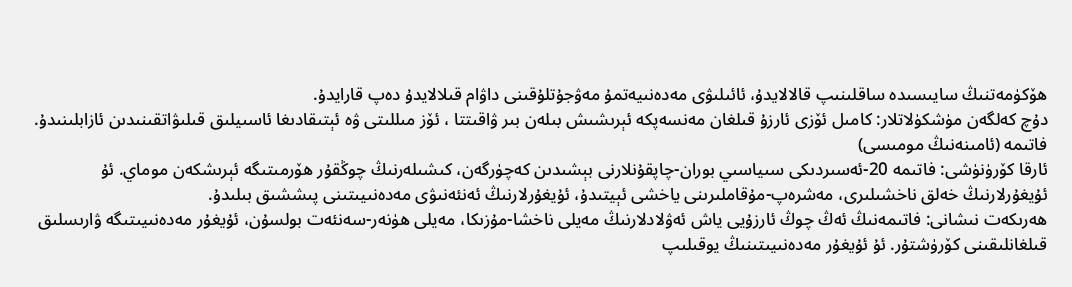ھۆكۈمەتنىڭ سايىسىدە ساقلىنىپ قالالايدۇ، ئائىلىۋى مەدەنىيەتمۇ مەۋجۇتلۇقىنى داۋام قىلالايدۇ دەپ قارايدۇ.
دۇچ كەلگەن مۈشكۈلاتلار: كامىل ئۆزى ئارزۇ قىلغان مەنسەپكە ئېرىشىش بىلەن بىر ۋاقىتتا ، ئۆز مىللىتى ۋە ئېتىقادىغا ئاسىيلىق قىلىۋاتقىنىدىن ئازابلىنىدۇ.
فاتىمە (ئامىنەنىڭ مومىسى)
ئارقا كۆرۈنۈشى: فاتىمە 20-ئەسىردىكى سىياسىي بوران-چاپقۇنلارنى بېشىدىن كەچۈرگەن، كىشىلەرنىڭ چوڭقۇر ھۆرمىتىگە ئېرىشكەن موماي. ئۇ ئۇيغۇرلارنىڭ خەلق ناخشىلىرى، مەشرەپ-مۇقاملىرىنى ياخشى ئېيتىدۇ، ئۇيغۇرلارنىڭ ئەنئەنىۋى مەدەنىيىتىنى پىششىق بىلىدۇ.
ھەرىكەت نىشانى: فاتىمەنىڭ ئەڭ چوڭ ئارزۇيى ياش ئەۋلادلارنىڭ مەيلى ناخشا-مۇزىكا، مەيلى ھۈنەر-سەنئەت بولسۇن، ئۇيغۇر مەدەنىيىتىگە ۋارىسلىق قىلغانلىقىنى كۆرۈشتۇر. ئۇ ئۇيغۇر مەدەنىيىتىنىڭ يوقىلىپ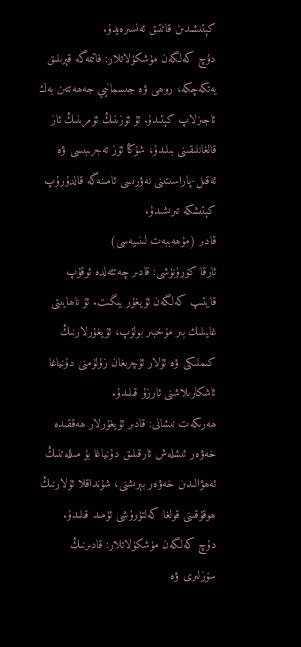كېتىشىدىن قاتتىق ئەنسىرەيدۇ.
دۇچ كەلگەن مۈشكۈلاتلار: فاتىمەگە قېرىلىق يەتكەچكە، روھى ۋە جىسمانيي جەھەتتىن بەك ئاجىزلاپ كېتىدۇ. ئۇ ئۆزىنىڭ ئۆمرىنىڭ ئاز قالغانلىقىنى بىلىدۇ، شۇڭا ئۆز تەجرىبىسى ۋە ئەقىل-پاراسىتىنى نەۋرىسى ئامىنەگە قالدۇرۇپ كېتىشكە تىرىشىدۇ.
قادىر (مۇھەببەت لىنىيەسى)
ئارقا كۆرۈنۈشى: قادىر چەتئەلدە ئوقۇپ قايتىپ كەلگەن ئۇيغۇر يىگىت. ئۇ ناھايىتى غايىلىك بىر مۇخبىر بولۇپ، ئۇيغۇرلارنىڭ كىملىكى ۋە ئۇلار ئۇچرىغان زۇلۇمنى دۇنياغا ئاشكارىلاشنى ئارزۇ قىلىدۇ.
ھەرىكەت نىشانى: قادىر ئۇيغۇرلار ھەققىدە خەۋەر ئىشلەش ئارقىلىق دۇنياغا بۇ مىللەتنىڭ ئەھۋالىدىن خەۋەر بېرىشنى، شۇنداقلا ئۇلارنىڭ ھوقۇقىنى قولغا كەلتۈرۈشى ئۈمىد قىلىدۇ.
دۇچ كەلگەن مۈشكۈلاتلار: قادىرنىڭ سۆزلىرى ۋە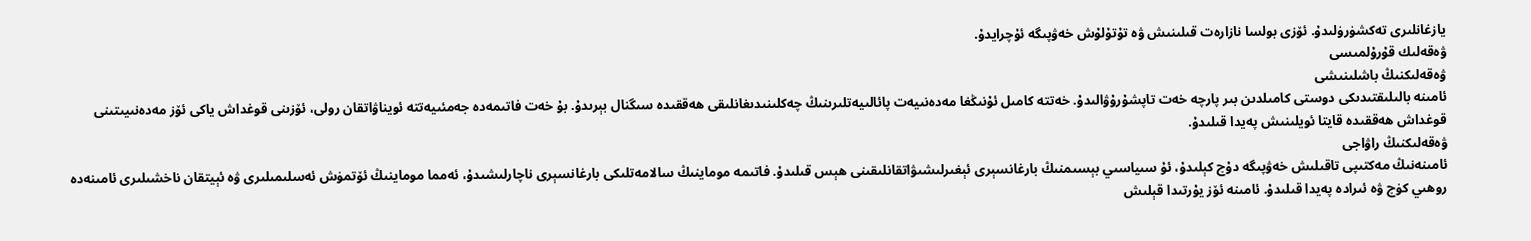يازغانلىرى تەكشۈرۈلىدۇ. ئۆزى بولسا نازارەت قىلىنىش ۋە تۇتۇلۇش خەۋپىگە ئۇچرايدۇ.
ۋەقەلىك قۇرۇلمىسى
ۋەقەلىكنىڭ باشلىنىشى
ئامىنە بالىلىقتىدىكى دوستى كامىلدىن بىر پارچە خەت تاپشۇرۇۋالىدۇ. خەتتە كامىل ئۇنىڭغا مەدەنىيەت پائالىيەتلىرىنىڭ چەكلىنىدىغانلىقى ھەققىدە سىگنال بېرىدۇ. بۇ خەت فاتىمەدە جەمئىيەتتە ئويناۋاتقان رولى، ئۆزىنى قوغداش ياكى ئۆز مەدەنىيىتىنى قوغداش ھەققىدە قايتا ئويلىنىش پەيدا قىلىدۇ.
ۋەقەلىكنىڭ راۋاجى
ئامىنەنىڭ مەكتىپى تاقىلىش خەۋپىگە دۇچ كېلىدۇ، ئۇ سىياسىي بېسىمنىڭ بارغانسېرى ئېغىرلىشىۋاتقانلىقىنى ھېس قىلىدۇ. فاتىمە موماينىڭ سالامەتلىكى بارغانسېرى ناچارلىشىدۇ، ئەمما موماينىڭ ئۆتمۈش ئەسلىمىلىرى ۋە ئېيتقان ناخشىلىرى ئامىنەدە روھىي كۈچ ۋە ئىرادە پەيدا قىلىدۇ. ئامىنە ئۆز يۇرتىدا قېلىش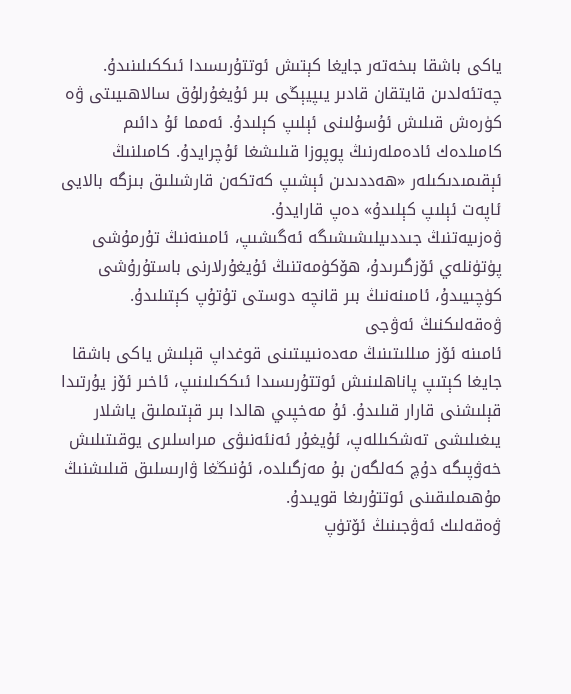ياكى باشقا بىخەتەر جايغا كېتىش ئوتتۇرىسىدا ئىككىلىنىدۇ.
چەتئەلدىن قايتقان قادىر يىپيېڭى بىر ئۇيغۇرلۇق سالاھىيىتى ۋە كۈرەش قىلىش ئۇسۇلىنى ئېلىپ كېلىدۇ. ئەمما ئۇ دائىم كامىلدەك ئادەملەرنىڭ پوپوزا قىلىشغا ئۇچرايدۇ. كامىلنىڭ ئېقىمىدىكىلەر «ھەددىدىن ئېشىپ كەتكەن قارشىلىق بىزگە بالايى ئاپەت ئېلىپ كېلىدۇ» دەپ قارايدۇ.
ۋەزىيەتنىڭ جىددىيلىشىشىگە ئەگىشىپ، ئامىنەنىڭ تۇرمۇشى پۈتۈنلەي ئۆزگىرىدۇ، ھۆكۈمەتنىڭ ئۇيغۇرلارنى باستۇرۇشى كۈچىيىدۇ، ئامىنەنىڭ بىر قانچە دوستى تۇتۇپ كېتىلىدۇ.
ۋەقەلىكنىڭ ئەۋجى
ئامىنە ئۆز مىللىتىنىڭ مەدەنىيىتىنى قوغداپ قېلىش ياكى باشقا جايغا كېتىپ پاناھلىنىش ئوتتۇرىسىدا ئىككىلىنىپ، ئاخىر ئۆز يۇرتىدا قېلىشنى قارار قىلىدۇ. ئۇ مەخپىي ھالدا بىر قېتىملىق ياشلار يىغىلىشى تەشكىللەپ، ئۇيغۇر ئەنئەنىۋى مىراسلىرى يوقىتىلىش خەۋپىگە دۇچ كەلگەن بۇ مەزگىلدە، ئۇنىڭغا ۋارىسلىق قىلىشنىڭ مۇھىملىقىنى ئوتتۇرىغا قويىدۇ.
ۋەقەلىك ئەۋجىنىڭ ئۆتۈپ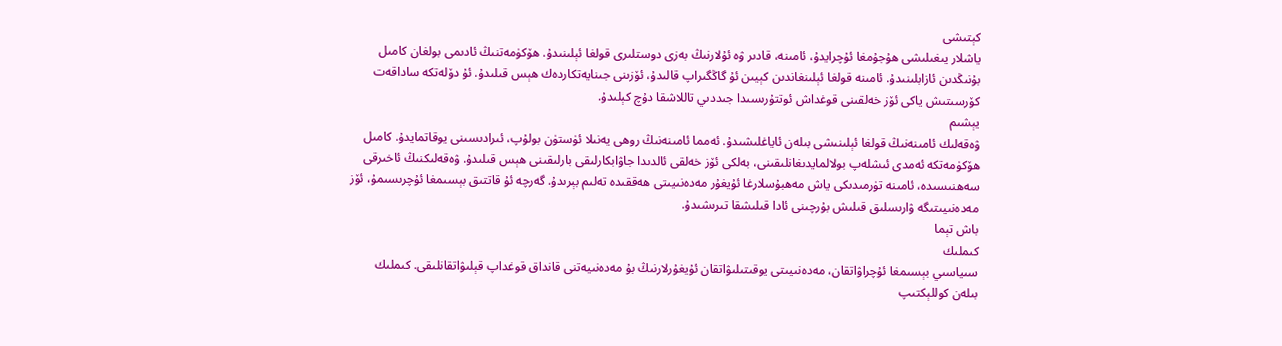كېتىشى
ياشلار يىغىلىشى ھۇجۇمغا ئۇچرايدۇ، ئامىنە، قادىر ۋە ئۇلارنىڭ بەزى دوستلىرى قولغا ئېلىنىدۇ. ھۆكۈمەتنىڭ ئادىمى بولغان كامىل بۇنىڭدىن ئازابلىنىدۇ. ئامىنە قولغا ئېلىنغاندىن كېيىن ئۇ گاڭگىراپ قالىدۇ، ئۆزىنى جىنايەتكاردەك ھېس قىلىدۇ. ئۇ دۆلەتكە ساداقەت كۆرسىتىش ياكى ئۆز خەلقىنى قوغداش ئوتتۇرىسىدا جىددىي تاللاشقا دۇچ كېلىدۇ.
يېشىم
ۋەقەلىك ئامىنەنىڭ قولغا ئېلىنىشى بىلەن ئاياغلىشىدۇ. ئەمما ئامىنەنىڭ روھى يەنىلا ئۈستۈن بولۇپ، ئىرادىسىنى يوقاتمايدۇ. كامىل ھۆكۈمەتكە ئەمدى ئىشلەپ بولالمايدىغانلىقىنى، بەلكى ئۆز خەلقى ئالدىدا جاۋابكارلىقى بارلىقىنى ھېس قىلىدۇ. ۋەقەلىكنىڭ ئاخىرقى سەھنىسىدە، ئامىنە تۈرمىدىكى ياش مەھبۇسلارغا ئۇيغۇر مەدەنىيىتى ھەققىدە تەلىم بېرىدۇ. گەرچە ئۇ قاتتىق بېسىمغا ئۇچرىسىمۇ، ئۆز مەدەنىيىتىگە ۋارىسلىق قىلىش بۇرچىنى ئادا قىلىشقا تىرىشىدۇ.
باش تېما
كىملىك
سىياسىي بېسىمغا ئۇچراۋاتقان، مەدەنىيىتى يوقىتىلىۋاتقان ئۇيغۇرلارنىڭ بۇ مەدەنىيەتنى قانداق قوغداپ قېلىۋاتقانلىقى. كىملىك بىلەن كوللېكتىپ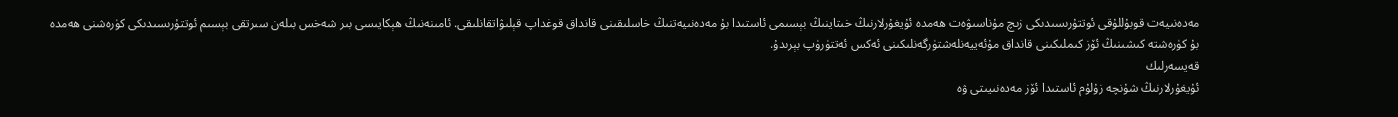مەدەنىيەت قوبۇللۇقى ئوتتۇرىسىدىكى زىچ مۇناسىۋەت ھەمدە ئۇيغۇرلارنىڭ خىتاينىڭ بېسىمى ئاستىدا بۇ مەدەنىيەتنىڭ خاسلىقىنى قانداق قوغداپ قېلىۋاتقانلىقى. ئامىنەنىڭ ھېكايىسى بىر شەخس بىلەن سىرتقى بېسىم ئوتتۇرىسىدىكى كۈرەشنى ھەمدە بۇ كۈرەشتە كىشىنىڭ ئۆز كىملىكىنى قانداق مۇئەييەنلەشتۈرگەنلىكىنى ئەكس ئەتتۈرۈپ بېرىدۇ.
قەيسەرلىك
ئۇيغۇرلارنىڭ شۇنچە زۇلۇم ئاستىدا ئۆز مەدەنىيىتى ۋە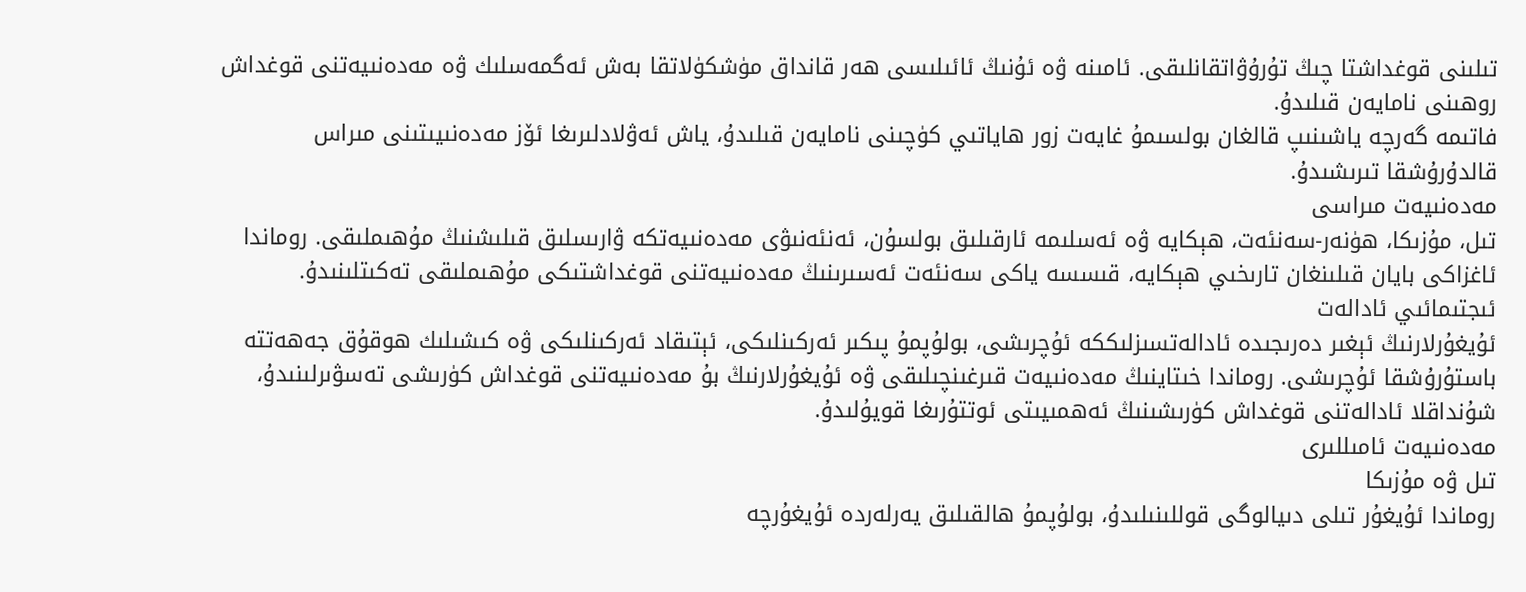تىلىنى قوغداشتا چىڭ تۇرۇۋاتقانلىقى. ئامىنە ۋە ئۇنىڭ ئائىلىسى ھەر قانداق مۈشكۈلاتقا بەش ئەگمەسلىك ۋە مەدەنىيەتنى قوغداش روھىنى نامايەن قىلىدۇ.
فاتىمە گەرچە ياشىنىپ قالغان بولسىمۇ غايەت زور ھاياتىي كۈچىنى نامايەن قىلىدۇ، ياش ئەۋلادلىرىغا ئۆز مەدەنىيىتىنى مىراس قالدۇرۇشقا تىرىشىدۇ.
مەدەنىيەت مىراسى
تىل، مۇزىكا، ھۈنەر-سەنئەت، ھېكايە ۋە ئەسلىمە ئارقىلىق بولسۇن، ئەنئەنىۋى مەدەنىيەتكە ۋارىسلىق قىلىشنىڭ مۇھىملىقى. روماندا ئاغزاكى بايان قىلىنغان تارىخىي ھېكايە، قىسسە ياكى سەنئەت ئەسىرىنىڭ مەدەنىيەتنى قوغداشتىكى مۇھىملىقى تەكىتلىنىدۇ.
ئىجتىمائىي ئادالەت
ئۇيغۇرلارنىڭ ئېغىر دەرىجىدە ئادالەتسىزلىككە ئۇچرىشى، بولۇپمۇ پىكىر ئەركىنلىكى، ئېتىقاد ئەركىنلىكى ۋە كىشىلىك ھوقۇق جەھەتتە باستۇرۇشقا ئۇچرىشى. روماندا خىتاينىڭ مەدەنىيەت قىرغىنچىلىقى ۋە ئۇيغۇرلارنىڭ بۇ مەدەنىيەتنى قوغداش كۈرىشى تەسۋىرلىنىدۇ، شۇنداقلا ئادالەتنى قوغداش كۈرىشىنىڭ ئەھمىيىتى ئوتتۇرىغا قويۇلىدۇ.
مەدەنىيەت ئامىللىرى
تىل ۋە مۇزىكا
روماندا ئۇيغۇر تىلى دىيالوگى قوللىنىلىدۇ، بولۇپمۇ ھالقىلىق يەرلەردە ئۇيغۇرچە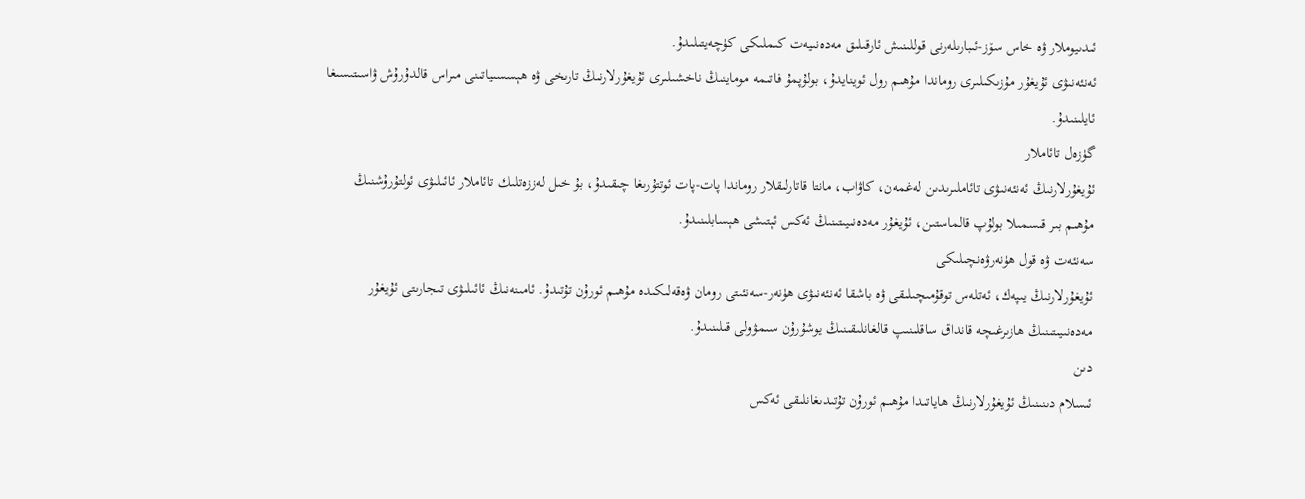ئىدىيوملار ۋە خاس سۆز-ئىبارىلەرنى قوللىنىش ئارقىلىق مەدەنىيەت كىملىكى كۈچەيتىلىدۇ.
ئەنئەنىۋى ئۇيغۇر مۇزىكىلىرى روماندا مۇھىم رول ئوينايدۇ، بولۇپمۇ فاتىمە موماينىڭ ناخشىلىرى ئۇيغۇرلارنىڭ تارىخى ۋە ھېسسىياتىنى مىراس قالدۇرۇش ۋاسىتىسىغا ئايلىنىدۇ.
گۈزەل تائاملار
ئۇيغۇرلارنىڭ ئەنئەنىۋى تائاملىرىدىن لەغمەن، كاۋاب، مانتا قاتارلىقلار روماندا پات-پات ئوتتۇرىغا چىقىدۇ، بۇ خىل لەززەتلىك تائاملار ئائىلىۋى ئولتۇرۇشنىڭ مۇھىم بىر قىسمىلا بولۇپ قالماستىن، ئۇيغۇر مەدەنىيىتىنىڭ ئەكس ئېتىشى ھېسابلىنىدۇ.
سەنئەت ۋە قول ھۈنەرۋەنچىلىكى
ئۇيغۇرلارنىڭ يىپەك، ئەتلەس توقۇمىچىلىقى ۋە باشقا ئەنئەنىۋى ھۈنەر-سەنئىتى رومان ۋەقەلىكىدە مۇھىم ئورۇن تۇتىدۇ. ئامىنەنىڭ ئائىلىۋى تىجارىتى ئۇيغۇر مەدەنىيىتىنىڭ ھازىرغىچە قانداق ساقلىنىپ قالغانلىقىنىڭ يوشۇرۇن سىمۋولى قىلىنىدۇ.
دىن
ئىسلام دىنىنىڭ ئۇيغۇرلارنىڭ ھاياتىدا مۇھىم ئورۇن تۇتىدىغانلىقى ئەكس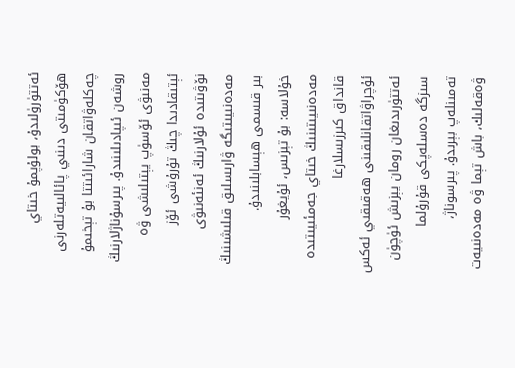ئەتتۈرۈلىدۇ، بولۇپمۇ خىتاي ھۆكۈمىتى دىنىي پائالىيەتلەرنى چەكلەۋاتقان شارائىتتا بۇ تېخىمۇ روشەن ئىپادىلىنىدۇ. پىرسۇناژلارنىڭ مەنىۋى ئۆسۈپ يېتىلىشى ۋە ئېتىقادىدا چىڭ تۇرۇشى ئۆز نۆۋىتىدە ئۇلارنىڭ ئەنئەنىۋى مەدەنىيىتىگە ۋارىسلىق قىلىشىنىڭ بىر قىسمى ھېسابلىنىدۇ.
خۇلاسە: بۇ تېزىس، ئۇيغۇر مەدەنىيىتىنىڭ خىتاي جەمئىيىتىدە قانداق كىرزىسلارغا ئۇچراۋاتقانلىقىنى ھەقىقىي ئەكس ئەتتۈرىدىغان رومان يېزىش ئۈچۈن سىزگە دەسلەپكى قۇرۇلما تەمىنلەپ بېرىدۇ. پىرسوناژ، ۋەقەلىك، باش تېما ۋە مەدەنىيەت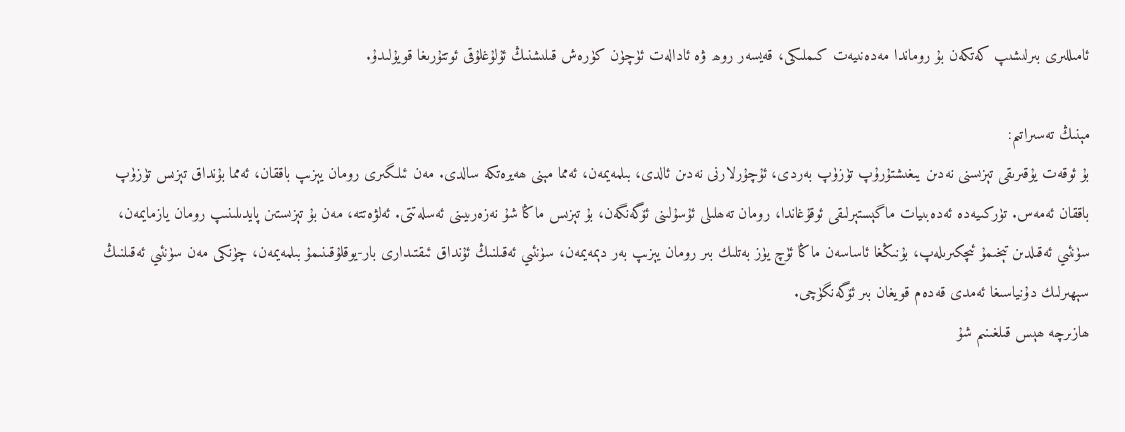ئامىللىرى بىرلىشىپ كەتكەن بۇ روماندا مەدەنىيەت كىملىكى، قەيسەر روھ ۋە ئادالەت ئۈچۈن كۈرەش قىلىشنىڭ ئۇلۇغلۇقى ئوتتۇرىغا قويۇلىدۇ.

مېنىڭ تەسىراتىم:
بۇ ئوقەت يۇقىرىقى تېزىسنى نەدىن يىغىشتۇرۇپ تۈزۈپ بەردى، ئۇچۇرلارنى نەدىن ئالدى، بىلمەيمەن، ئەمما مېنى ھەيرەتكە سالدى. مەن ئىلگىرى رومان يېزىپ باققان، ئەمما بۇنداق تېزىس تۈزۈپ باققان ئەمەس. تۈركىيەدە ئەدەبىيات ماگېستېرلىقى ئوقۇغاندا، رومان تەھلىلى ئۇسۇلىنى ئۆگەنگەن، بۇ تېزىس ماڭا شۇ نەزەرىيىنى ئەسلەتتى. ئەلۋەتتە، مەن بۇ تېزىستىن پايدىلىنىپ رومان يازمايمەن، سۈنئىي ئەقىلدىن تېخىمۇ ئىچكىرىلەپ، بۇنىڭغا ئاساسەن ماڭا ئۈچ يۈز بەتلىك بىر رومان يېزىپ بەر دېمەيمەن، سۈنئىي ئەقىلنىڭ ئۇنداق ئىقتىدارى بار-يوقلۇقىنىمۇ بىلمەيمەن، چۈنكى مەن سۈنئىي ئەقىلنىڭ سېھىرلىك دۇنياسىغا ئەمدى قەدەم قويغان بىر ئۆگەنگۈچى.
ھازىرچە ھېس قىلغىنىم شۇ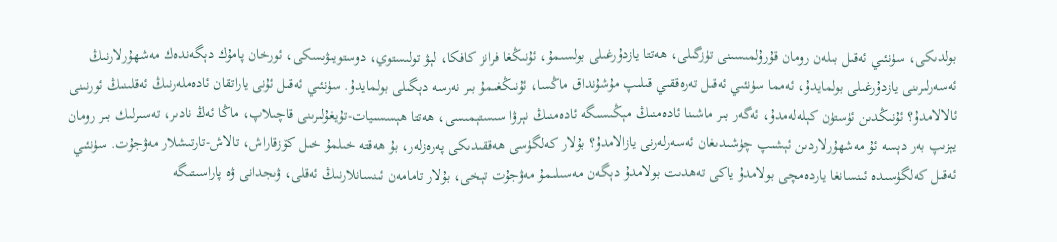بولدىكى، سۈنئىي ئەقىل بىلەن رومان قۇرۇلمىسىنى تۈزگىلى، ھەتتا يازدۇرغىلى بولسىمۇ، ئۇنىڭغا فرانز كافكا، لېۋ تولىستوي، دوستويىۋىسكى، ئورخان پامۇك دېگەندەك مەشھۇرلارنىڭ ئەسەرلىرىنى يازدۇرغىلى بولمايدۇ، ئەمما سۈنئىي ئەقىل تەرەققىي قىلىپ مۇشۇنداق ماڭسا، ئۇنىڭغىمۇ بىر نەرسە دېگىلى بولمايدۇ. سۈنئىي ئەقىل ئۇنى ياراتقان ئادەملەرنىڭ ئەقلىنىڭ ئورنىنى ئالالامدۇ؟ ئۇنىڭدىن ئۈستۈن كېلەلەمدۇ، ئەگەر بىر ماشىنا ئادەمنىڭ مېڭىسىگە ئادەمنىڭ نېرۋا سىستېمىسى، ھەتتا ھېسسىيات-تۇيغۇلىرىنى قاچىلاپ، ماڭا ئەڭ نادىر، تەسىرلىك بىر رومان يېزىپ بەر دېسە ئۇ مەشھۇرلاردىن ئېشىپ چۈشىدىغان ئەسەرلەرنى يازالامدۇ؟ بۇلار كەلگۈسى ھەققىدىكى پەرەزلەر، بۇ ھەقتە خىلمۇ خىل كۆزقاراش، تالاش-تارتىشلار مەۋجۇت. سۈنئىي ئەقىل كەلگۈسىدە ئىنسانغا ياردەمچى بولامدۇ ياكى تەھدىت بولامدۇ دېگەن مەسىلىمۇ مەۋجۇت تېخى، بۇلار تامامەن ئىنسانلارنىڭ ئەقلى، ۋىجدانى ۋە پاراسىتىگە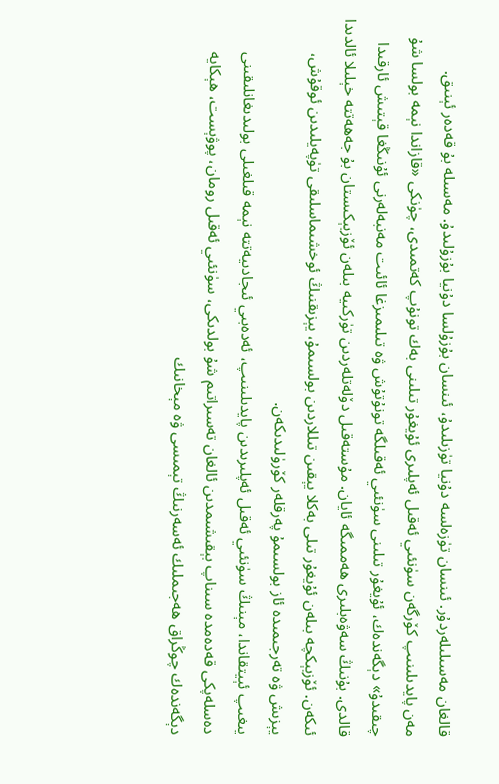قالغان مەسىلىلەردۇر. ئىنسان تۈزەلسە دۇنيا تۈزىلىدۇ، ئىنسان بۇزۇلسا دۇنيا بۇزۇلىدۇ. مەسىلە بۇ قەدەر ئېنىق.
مەن پايدىلىنىپ كۆرگەن سۈنئىي ئەقىل ئەپلىرى ئۇيغۇر تىلىنى بەك تونۇپ كەتمىدى، چۈنكى «قازاندا نېمە بولسا شۇ چىقىدۇ» دېگەندەك، ئۇيغۇر تىلىنى سۈنئىي ئەقىلگە تونۇتۇش ۋە تىلىمىزغا ئائىت مەنبەلەرنى ئۇنىڭغا قېتىش ئارقىدا قالدى. بۇنىڭ سەۋەبلىرى ھەممىگە ئايان. مۇستەقىل دۆلەتلەردىن تۈركىيە بىلەن ئۆزبېكىستان بۇ جەھەتتە خېلىلا ئالدىدا ئىكەن. ئۆزبېكچە بىلەن ئۇيغۇر تىلى بەكلا يېقىن تىللاردىن بولسىمۇ، يېزىقنىڭ ئوخشىماسلىقى تۈپەيلىدىن ئوقۇش، يېزىش ۋە تەرجىمىدە ئاز بولسىمۇ پەرقلەر كۆرۈلىدىكەن.
يىغىپ ئېيتقاندا، مېنىڭ سۈنئىي ئەقىل ئەپلىرىدىن پايدىلىنىپ، ئەدەبىي ئىجادىيەتتە نېمە قىلغىلى بولىدىغانلىقىنى دەسلەپكى قەدەمدە سىناپ بېقىشىمدىن ئالغان تەسىراتىم شۇ بولدىكى، سۈنئىي ئەقىل رومان، پوۋېست، ھېكايە دېگەندەك چوڭراق ھەجىملىك ئەسەرنىڭ تېمىسى ۋە مېخانىك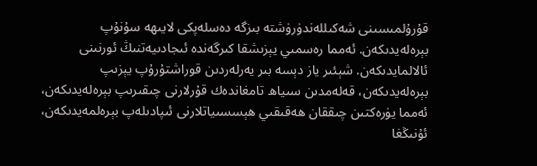قۇرۇلمىسىنى شەكىللەندۈرۈشتە بىزگە دەسلەپكى لايىھە سۇنۇپ بېرەلەيدىكەن. ئەمما رەسمىي يېزىشقا كىرگەندە ئىجادىيەتنىڭ ئورنىنى ئالالمايدىكەن. شېئىر ياز دېسە بىر يەرلەردىن قوراشتۇرۇپ يېزىپ بېرەلەيدىكەن، قەلەمدىن سىياھ تامغاندەك قۇرلارنى چىقىرىپ بېرەلەيدىكەن، ئەمما يۈرەكتىن چىققان ھەقىقىي ھېسسىياتلارنى ئىپادىلەپ بېرەلمەيدىكەن، ئۇنىڭغا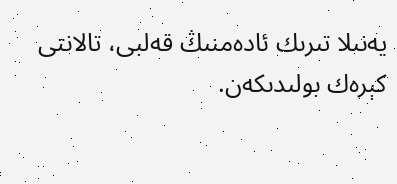يەنىلا تىرىك ئادەمنىڭ قەلبى، تالانتى كېرەك بولىدىكەن.